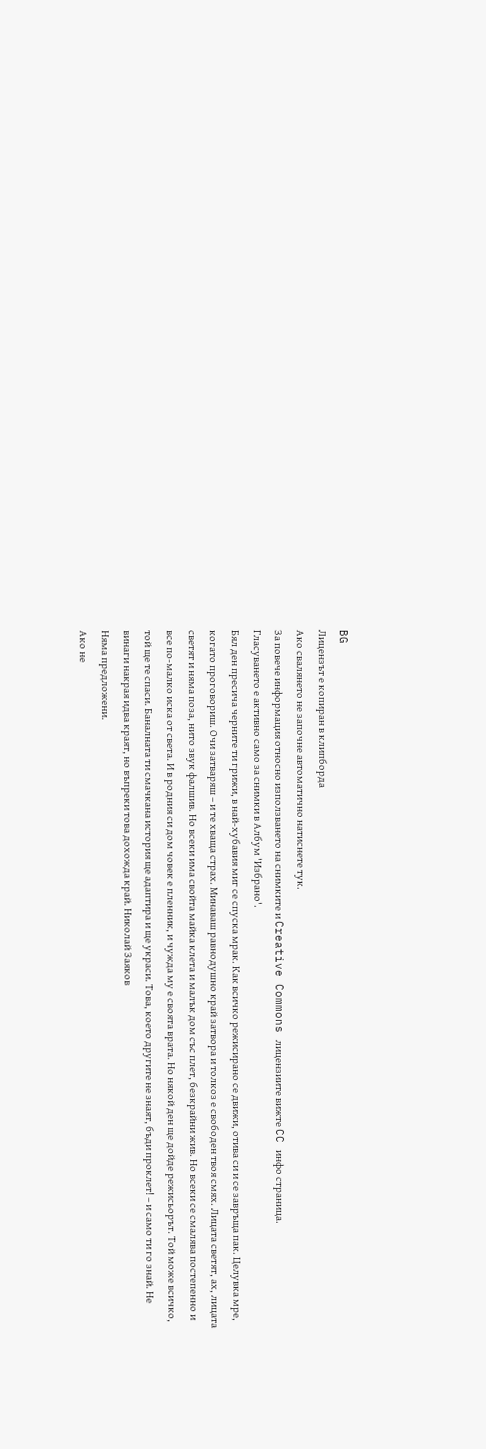BG
Лицензът е копиран в клипборда
Ако свалянето не започне автоматично натиснете тук.
За повече информация относно използването на снимките и Creative Commons лицензиите вижте CC инфо страница.
Гласуването е активно само за снимки в Албум 'Избрано'.
Бял ден пресича черните ти грижи, в най-хубавия миг се спуска мрак. Как всичко режисирано се движи, отива си и се завръща пак. Целувка мре, когато проговориш. Очи затваряш – и те хваща страх. Минаваш равнодушно край затвора и толкоз е свободен твоя смях. Лицата светят, ах, лицата светят и няма поза, нито звук фалшив. Но всеки има свойта майка клета и малък дом със плет, безкрайни жив. Но всеки се смалява постепенно и все по-малко иска от света. И в родния си дом човек е пленник, и чужда му е своята врата. Но някой ден ще дойде режисьорът. Той може всичко, той ще те спаси. Баналната ти смачкана история ще адаптира и ще украси. Това, което другите не знаят, бъди проклет! – и само ти го знай. Не винаги накрая идва краят, но въпреки това дохожда край. Николай Заяков
Няма предложени.
Ако не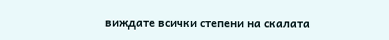виждате всички степени на скалата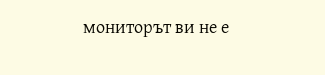мониторът ви не е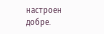настроен добре.